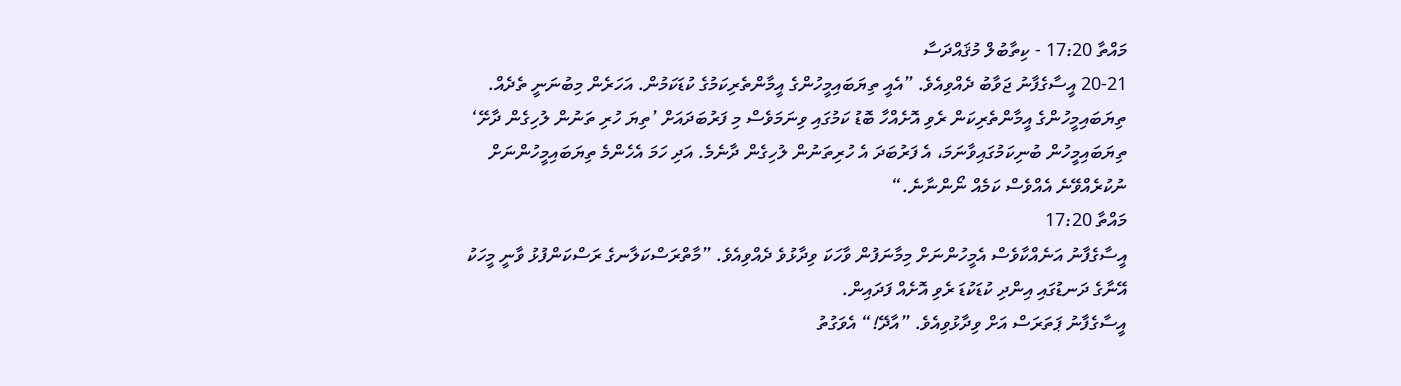މައްތާ 17:20 - ކިތާބުލް މުޤައްދަސާ
20-21 އީސާގެފާނު ޖަވާބު ދެއްވިއެވެ. ”އެއީ ތިޔަބައިމީހުންގެ އީމާންތެރިކަމުގެ ކުޑަކަމުން. އަހަރެން މިބުނަނީ ތެދެއް. ތިޔަބައިމީހުންގެ އީމާންތެރިކަން ރެވި އޮށެއްހާ ބޮޑު ކަމުގައި ވިނަމަވެސް މި ފަރުބަދައަށް ’ތިޔަ ހުރި ތަނުން ލުހިގެން ދާށޭ‘ ތިޔަބައިމީހުން ބުނިކަމުގައިވާނަމަ، އެ ފަރުބަދަ އެ ހުރިތަނުން ލުހިގެން ދާނެމެ. އަދި ހަމަ އެހެންމެ ތިޔަބައިމީހުންނަށް ނުކުރެއްވޭނެ އެއްވެސް ކަމެއް ނޯންނާނެ.“
މައްތާ 17:20
އީސާގެފާނު އަނެއްކާވެސް އެމީހުންނަށް މިމާނަފުން ވާހަކަ ވިދާޅުވެ ދެއްވިއެވެ. ”މާތްރަސްކަލާނގެ ރަސްކަންފުޅު ވާނީ މީހަކު އޭނާގެ ދަނޑުގައި އިންދި ކުޑަކުޑަ ރެވި އޮށެއް ފަދައިން.
އީސާގެފާނު ޕަތަރަސް އަށް ވިދާޅުވިއެވެ. ”އާދޭ!“ އެވަގުތު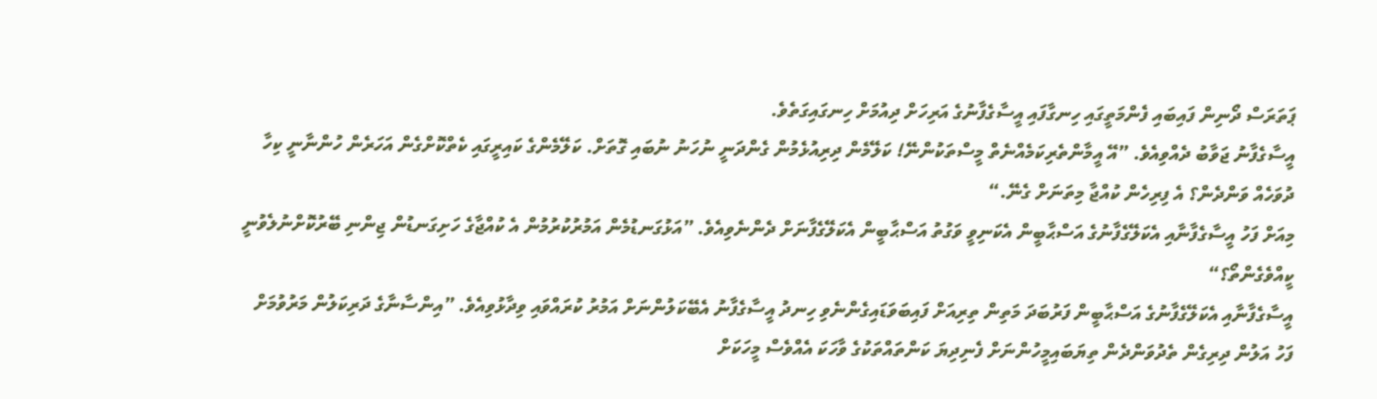ޕަތަރަސް ދޯނިން ފައިބައި ފެންމަތީގައި ހިނގާފައި އީސާގެފާނުގެ އަރިހަށް ދިއުމަށް ހިނގައިގަތެވެ.
އީސާގެފާނު ޖަވާބު ދެއްވިއެވެ. ”އޭ އީމާންތެރިކަމެއްނެތް މީސްތަކުންނޭ! ކަލޭމެން ދިރިއުޅެމުން ގެންދަނީ ނުހަނު ނުބައި ގޮތަށް. ކަލޭމެންގެ ކައިރީގައި ކެތްކޮށްގެން އަހަރެން ހުންނާނީ ކިހާ ދުވަހެއް ވަންދެން؟ އެ ފިރިހެން ކުއްޖާ މިތަނަށް ގެނޭ.“
މިއަށް ފަހު އީސާގެފާނާއި އެކަލޭގެފާނުގެ އަސްޙާބީން އެކަނިވީ ވަގުތު އަސްޙާބީން އެކަލޭގެފާނަށް ދެންނެވިއެވެ. ”އަޅުގަނޑުމެން އަމުރުކުރުމުން އެ ކުއްޖާގެ ހަށިގަނޑުން ޖިންނި ބޭރުކޮށްނުލެވުނީ ކީއްވެގެންތޯ؟“
އީސާގެފާނާއި އެކަލޭގެފާނުގެ އަސްޙާބީން ފަރުބަދަ މަތިން ތިރިއަށް ފައިބަވަޑައިގެންނެވި ހިނދު އީސާގެފާނު އެބޭކަލުންނަށް އަމުރު ކުރައްވައި ވިދާޅުވިއެވެ. ”އިންސާނާގެ ދަރިކަލުން މަރުވުމަށް ފަހު އަލުން ދިރިގެން ތެދުވަންދެން ތިޔަބައިމީހުންނަށް ފެނިދިޔަ ކަންތައްތަކުގެ ވާހަކަ އެއްވެސް މީހަކަށް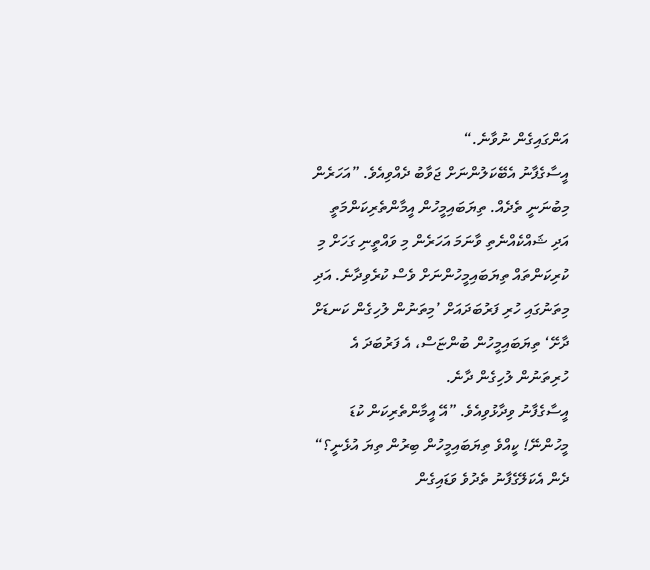އަންގައިގެން ނުވާނެ.“
އީސާގެފާނު އެބޭކަލުންނަށް ޖަވާބު ދެއްވިއެވެ. ”އަހަރެން މިބުނަނީ ތެދެއް. ތިޔަބައިމީހުން އީމާންތެރިކަންމަތީ އަދި ޝައްކެއްނެތި ވާނަމަ އަހަރެން މި ވައްތީނި ގަހަށް މި ކުރިކަންތައް ތިޔަބައިމީހުންނަށް ވެސް ކުރެވިދާނެ. އަދި މިތަނުގައި ހުރި ފަރުބަދައަށް ’މިތަނުން ލުހިގެން ކަނޑަށް ދާށޭ‘ ތިޔަބައިމީހުން ބުންޏަސް، އެ ފަރުބަދަ އެ ހުރިތަނުން ލުހިގެން ދާނެ.
އީސާގެފާނު ވިދާޅުވިއެވެ. ”އޭ އީމާންތެރިކަން ކުޑަ މީހުންނޭ! ކީއްވެ ތިޔަބައިމީހުން ބިރުން ތިޔަ އުޅެނީ؟“ ދެން އެކަލޭގެފާނު ތެދުވެ ވަޑައިގެން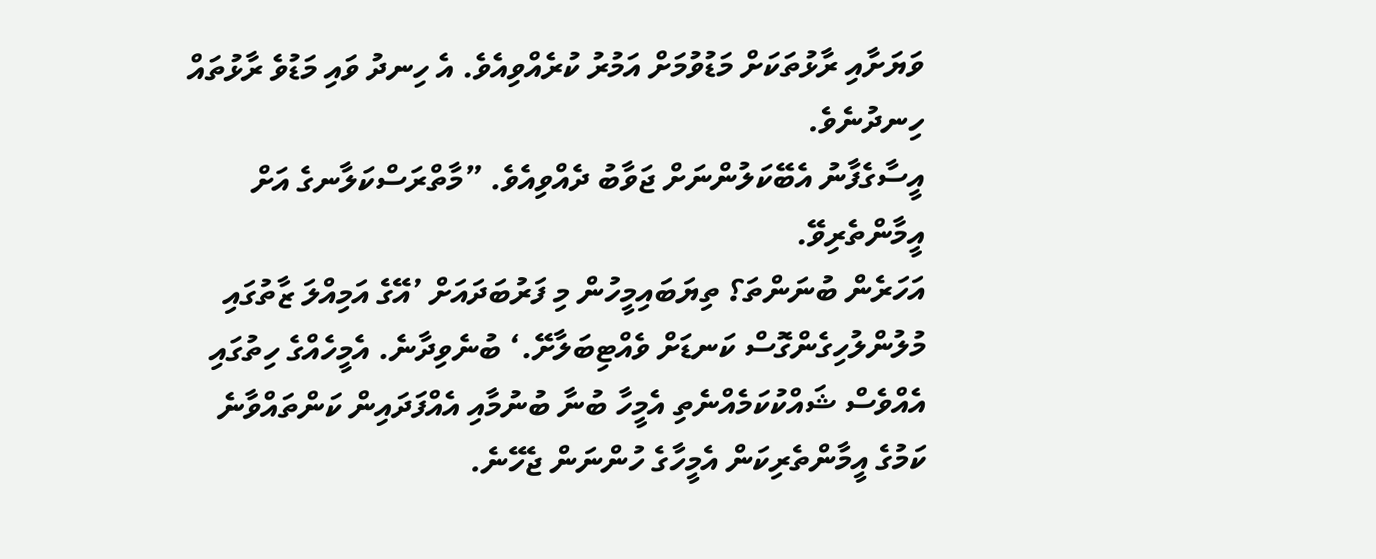ވަޔަށާއި ރާޅުތަކަށް މަޑުވުމަށް އަމުރު ކުރެއްވިއެވެ. އެ ހިނދު ވައި މަޑުވެ ރާޅުތައް ހިނދުނެވެ.
އީސާގެފާނު އެބޭކަލުންނަށް ޖަވާބު ދެއްވިއެވެ. ”މާތްރަސްކަލާނގެ އަށް އީމާންތެރިވޭ.
އަހަރެން ބުނަންތަ؟ ތިޔަބައިމީހުން މި ފަރުބަދައަށް ’އޭގެ އަމިއްލަ ޒާތުގައި މުލުންލުހިގެންގޮސް ކަނޑަށް ވެއްޓިބަލާށޭ.‘ ބުނެވިދާނެ. އެމީހެއްގެ ހިތުގައި އެއްވެސް ޝައްކުކަމެއްނެތި އެމީހާ ބުނާ ބުނުމާއި އެއްފަދައިން ކަންތައްވާނެ ކަމުގެ އީމާންތެރިކަން އެމީހާގެ ހުންނަން ޖެހޭނެ.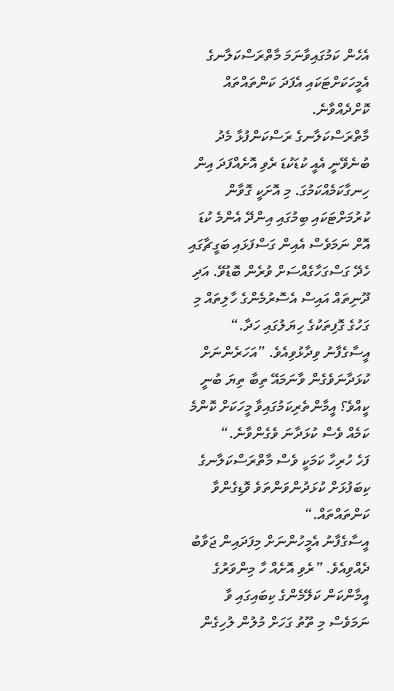އެހެން ކަމުގައިވާނަމަ މާތްރަސްކަލާނގެ އެމީހަކަށްޓަކައި އެފަދަ ކަންތައްތައް ކޮށްދެއްވާނެ.
މާތްރަސްކަލާނގެ ރަސްކަންފުޅާ މެދު ބުނެވޭނީ އެއީ ކުޑަކުޑަ ރެވި އޮށެއްފަދަ އިން ހިނގާކަމެއްކަމުގަ. މި އޮށަކީ ގޮވާން ކުރުމަށްޓަކައި ބިމުގައި އިންދޭ އެންމެ ކުޑަ އޮށް ނަމަވެސް އެއިން ގަސްފަޅައި ބަގީޗާގައި ހެދޭ ގަސްގަހާގެއްސަށް ވުރެން ބޮޑުވޭ. އަދި ދޫނިތައް އައިސް އެސޮރުމެންގެ ހާލިތައް މި ގަހުގެ ގޮފިތަކުގެ ހިޔަލުގައި ހަދާ.“
އީސާގެފާނު ވިދާޅުވިއެވެ. ”އަހަރެންނަށް ކުޅަދާނަވެގެން ވާނަމައޭ ތިބާ ތިޔަ ބުނީ ކީއްވެ؟ އީމާންތެރިކަމުގައިވާ މީހަކަށް ކޮންމެ ކަމެއް ވެސް ކުޅަދާނަ ވެގެންވާނެ.“
ފަހެ ހުރިހާ ކަމަކީ ވެސް މާތްރަސްކަލާނގެ ކިބަފުޅަށް ކުޅަދުންވަންތަވެ ވޮޑިގެންވާ ކަންތައްތައް.“
އީސާގެފާނު އެމީހުންނަށް މިފަދައިން ޖަވާބު ދެއްވިއެވެ. ”ރެވި އޮށެއް ހާ މިންވަރުގެ އީމާންކަން ކަލޭމެންގެ ކިބައިގައި ވާ ނަމަވެސް މި ތޫތު ގަހަށް މުލުން ލުހިގެން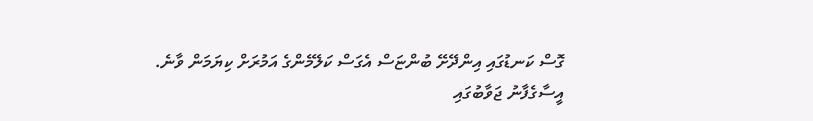ގޮސް ކަނޑުގައި އިންދޭށޭ ބުންޏަސް އެގަސް ކަލޭމެންގެ އަމުރަށް ކިޔަމަން ވާނެ.
އީސާގެފާނު ޖަވާބުގައި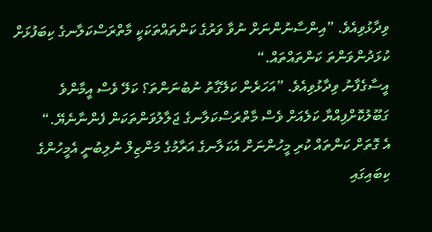ވިދާޅުވިއެވެ. ”އިންސާނުންނަށް ނުވާ ވަރުގެ ކަންތައްތަކަކީ މާތްރަސްކަލާނގެ ކިބަފުޅަށް ކުޅަދުންވަންތަ ކަންތައްތައް.“
އީސާގެފާނު ވިދާޅުވިއެވެ. ”އަހަރެން ކަލޭގާތު ނުބުނަންތަ؟ ކަލޭ ވެސް އީމާންވެ ގަބޫލުކޮށްފިއްޔާ ކަލެއަށް ވެސް މާތްރަސްކަލާނގެ ޖަލާލުވަންތަކަން ފެންނާނެޔޭ.“
އެ ގޮތަށް ކަންތައް ކުރި މީހުންނަށް އެކަލާނގެ އަރާމުގެ މަންޒިލް ނުލިބުނީ އެމީހުންގެ ކިބައިގައި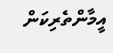އީމާންތެރިކަން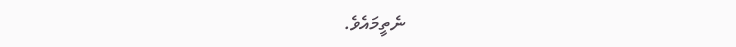ނެތީމައެވެ.